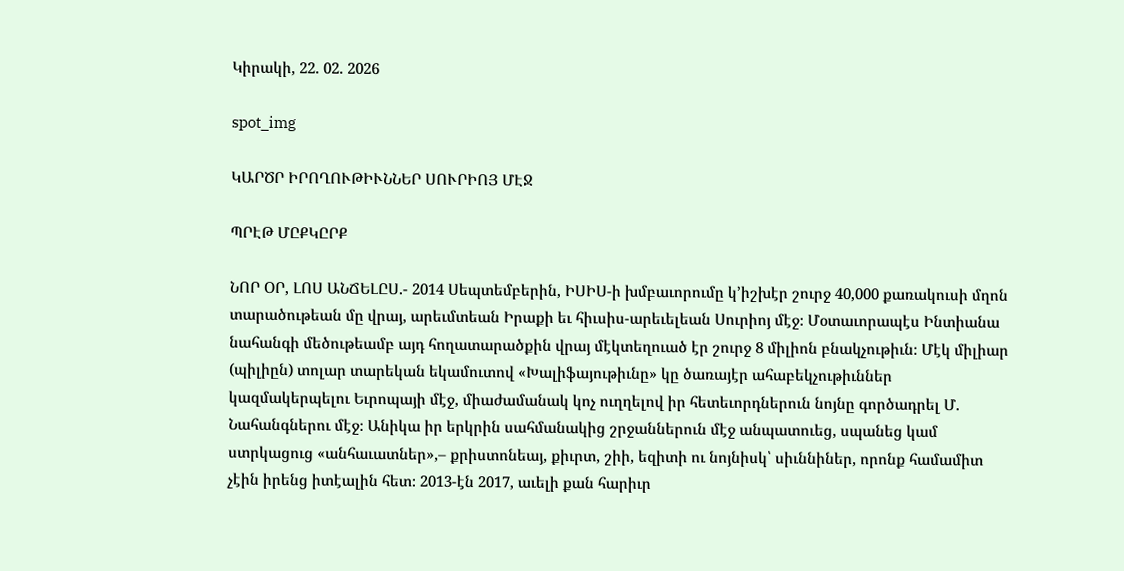Կիրակի, 22. 02. 2026

spot_img

ԿԱՐԾՐ ԻՐՈՂՈՒԹԻՒՆՆԵՐ ՍՈՒՐԻՈՅ ՄԷՋ

ՊՐԷԹ ՄԸՔԿԸՐՔ

ՆՈՐ ՕՐ, ԼՈՍ ԱՆՃԵԼԸՍ.- 2014 Սեպտեմբերին, ԻՍԻՍ-ի խմբաւորումը կ՚իշխէր շուրջ 40,000 քառակուսի մղոն տարածութեան մը վրայ, արեւմտեան Իրաքի եւ հիւսիս-արեւելեան Սուրիոյ մէջ։ Մօտաւորապէս Ինտիանա նահանգի մեծութեամբ այդ հողատարածքին վրայ մէկտեղուած էր շուրջ 8 միլիոն բնակչութիւն։ Մէկ միլիար (պիլիըն) տոլար տարեկան եկամուտով «Խալիֆայութիւնը» կը ծառայէր ահաբեկչութիւններ կազմակերպելու Եւրոպայի մէջ, միաժամանակ կոչ ուղղելով իր հետեւորդներուն նոյնը գործադրել Մ. Նահանգներու մէջ։ Անիկա իր երկրին սահմանակից շրջաններուն մէջ անպատուեց, սպանեց կամ ստրկացուց «անհաւատներ»,– քրիստոնեայ, քիւրտ, շիի, եզիտի ու նոյնիսկ՝ սիւննիներ, որոնք համամիտ չէին իրենց իտէալին հետ։ 2013-էն 2017, աւելի քան հարիւր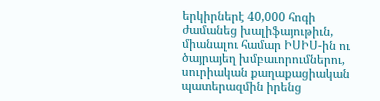երկիրներէ 40,000 հոգի ժամանեց խալիֆայութիւն, միանալու համար ԻՍԻՍ-ին ու ծայրայեղ խմբաւորումներու, սուրիական քաղաքացիական պատերազմին իրենց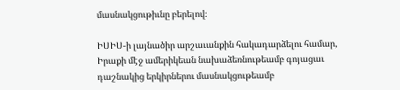մասնակցութիւնը բերելով։

ԻՍԻՍ-ի լայնածիր արշաւանքին հակադարձելու համար, Իրաքի մէջ ամերիկեան նախաձեռնութեամբ գոյացաւ դաշնակից երկիրներու մասնակցութեամբ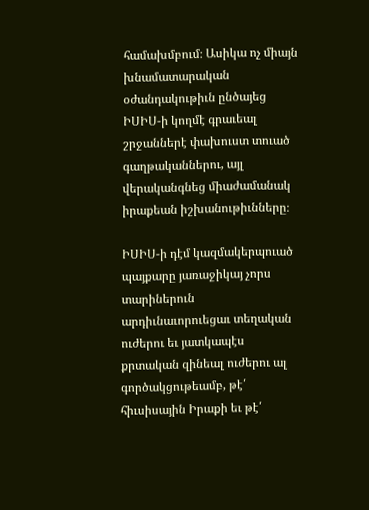համախմբում։ Ասիկա ոչ միայն խնամատարական օժանդակութիւն ընծայեց ԻՍԻՍ-ի կողմէ գրաւեալ շրջաններէ փախուստ տուած գաղթականներու, այլ վերականգնեց միաժամանակ իրաքեան իշխանութիւնները։

ԻՍԻՍ-ի դէմ կազմակերպուած պայքարը յառաջիկայ չորս տարիներուն արդիւնաւորուեցաւ տեղական ուժերու եւ յատկապէս քրտական զինեալ ուժերու ալ գործակցութեամբ, թէ՛ հիւսիսային Իրաքի եւ թէ՛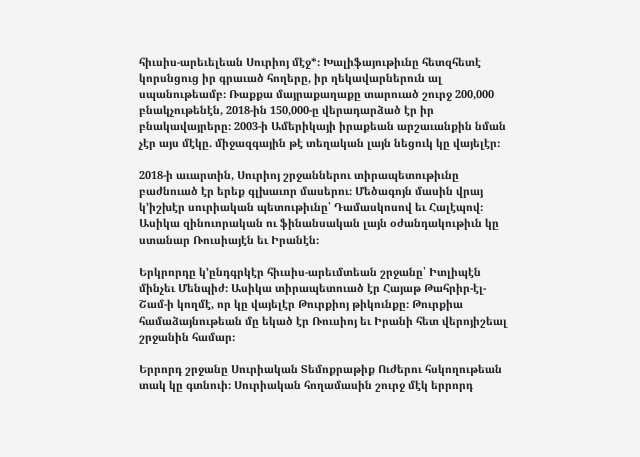հիւսիս-արեւելեան Սուրիոյ մէջ*։ Խալիֆայութիւնը հետզհետէ կորսնցուց իր գրաւած հողերը, իր ղեկավարներուն ալ սպանութեամբ։ Ռաքքա մայրաքաղաքը տարուած շուրջ 200,000 բնակչութենէն, 2018-ին 150,000-ը վերադարձած էր իր բնակավայրերը։ 2003-ի Ամերիկայի իրաքեան արշաւանքին նման չէր այս մէկը. միջազգային թէ տեղական լայն նեցուկ կը վայելէր։

2018-ի աւարտին, Սուրիոյ շրջաններու տիրապետութիւնը բաժնուած էր երեք գլխաւոր մասերու։ Մեծագոյն մասին վրայ կ՚իշխէր սուրիական պետութիւնը՝ Դամասկոսով եւ Հալէպով։ Ասիկա զինուորական ու ֆինանսական լայն օժանդակութիւն կը ստանար Ռուսիայէն եւ Իրանէն։

Երկրորդը կ՚ընդգրկէր հիւսիս-արեւմտեան շրջանը՝ Իտլիպէն մինչեւ Մենպիժ։ Ասիկա տիրապետուած էր Հայաթ Թահրիր-էլ-Շամ-ի կողմէ, որ կը վայելէր Թուրքիոյ թիկունքը։ Թուրքիա համաձայնութեան մը եկած էր Ռուսիոյ եւ Իրանի հետ վերոյիշեալ շրջանին համար։

Երրորդ շրջանը Սուրիական Տեմոքրաթիք Ուժերու հսկողութեան տակ կը գտնուի։ Սուրիական հողամասին շուրջ մէկ երրորդ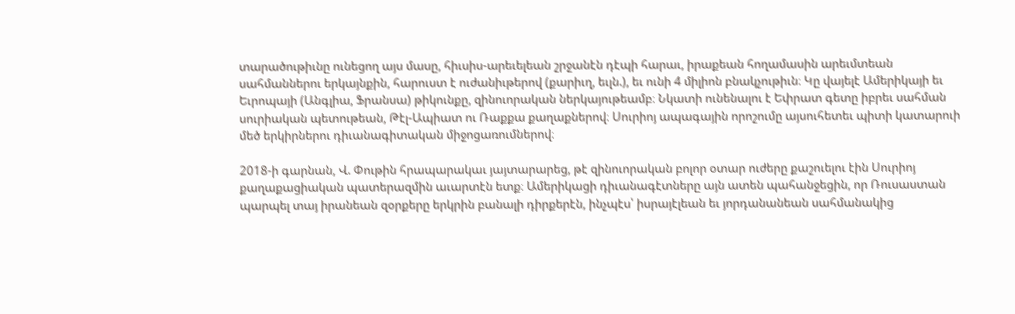տարածութիւնը ունեցող այս մասը, հիւսիս-արեւելեան շրջանէն դէպի հարաւ, իրաքեան հողամասին արեւմտեան սահմաններու երկայնքին, հարուստ է ուժանիւթերով (քարիւղ, եւլն.), եւ ունի 4 միլիոն բնակչութիւն։ Կը վայելէ Ամերիկայի եւ Եւրոպայի (Անգլիա, Ֆրանսա) թիկունքը, զինուորական ներկայութեամբ։ Նկատի ունենալու է Եփրատ գետը իբրեւ սահման սուրիական պետութեան, Թէլ-Ապիատ ու Ռաքքա քաղաքներով։ Սուրիոյ ապագային որոշումը այսուհետեւ պիտի կատարուի մեծ երկիրներու դիւանագիտական միջոցառումներով։

2018-ի գարնան, Վ. Փութին հրապարակաւ յայտարարեց, թէ զինուորական բոլոր օտար ուժերը քաշուելու էին Սուրիոյ քաղաքացիական պատերազմին աւարտէն ետք։ Ամերիկացի դիւանագէտները այն ատեն պահանջեցին, որ Ռուսաստան պարպել տայ իրանեան զօրքերը երկրին բանալի դիրքերէն, ինչպէս՝ իսրայէլեան եւ յորդանանեան սահմանակից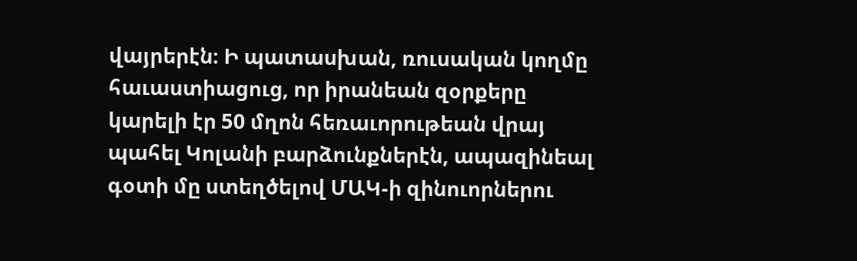վայրերէն։ Ի պատասխան, ռուսական կողմը հաւաստիացուց, որ իրանեան զօրքերը կարելի էր 50 մղոն հեռաւորութեան վրայ պահել Կոլանի բարձունքներէն, ապազինեալ գօտի մը ստեղծելով ՄԱԿ-ի զինուորներու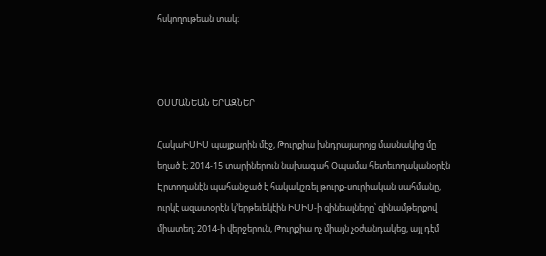հսկողութեան տակ։



ՕՍՄԱՆԵԱՆ ԵՐԱԶՆԵՐ

ՀակաԻՍԻՍ պայքարին մէջ, Թուրքիա խնդրայարոյց մասնակից մը եղած է։ 2014-15 տարիներուն նախագահ Օպամա հետեւողականօրէն Էրտողանէն պահանջած է հակակշռել թուրք-սուրիական սահմանը, ուրկէ ազատօրէն կ՚երթեւեկէին ԻՍԻՍ-ի զինեալները՝ զինամթերքով միատեղ։ 2014-ի վերջերուն, Թուրքիա ոչ միայն չօժանդակեց, այլ դէմ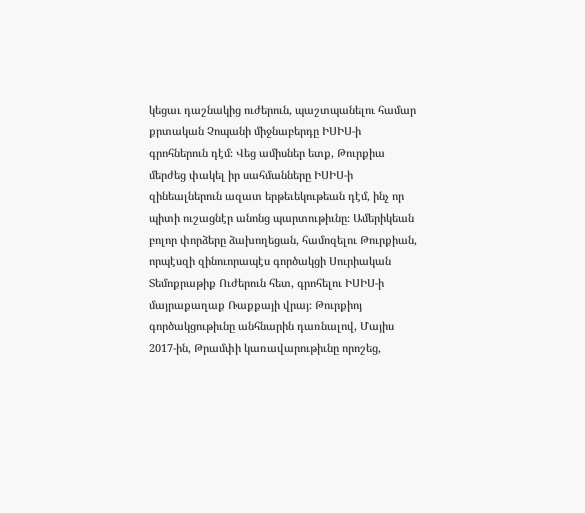կեցաւ դաշնակից ուժերուն, պաշտպանելու համար քրտական Չոպանի միջնաբերդը ԻՍԻՍ-ի գրոհներուն դէմ։ Վեց ամիսներ ետք, Թուրքիա մերժեց փակել իր սահմանները ԻՍԻՍ-ի զինեալներուն ազատ երթեւեկութեան դէմ, ինչ որ պիտի ուշացնէր անոնց պարտութիւնը։ Ամերիկեան բոլոր փորձերը ձախողեցան, համոզելու Թուրքիան, որպէսզի զինուորապէս գործակցի Սուրիական Տեմոքրաթիք Ուժերուն հետ, գրոհելու ԻՍԻՍ-ի մայրաքաղաք Ռաքքայի վրայ։ Թուրքիոյ գործակցութիւնը անհնարին դառնալով, Մայիս 2017-ին, Թրամփի կառավարութիւնը որոշեց,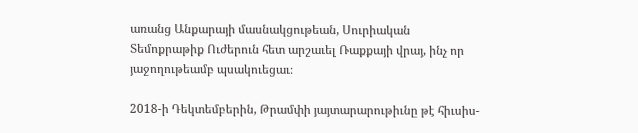առանց Անքարայի մասնակցութեան, Սուրիական Տեմոքրաթիք Ուժերուն հետ արշաւել Ռաքքայի վրայ, ինչ որ յաջողութեամբ պսակուեցաւ։

2018-ի Դեկտեմբերին, Թրամփի յայտարարութիւնը թէ հիւսիս-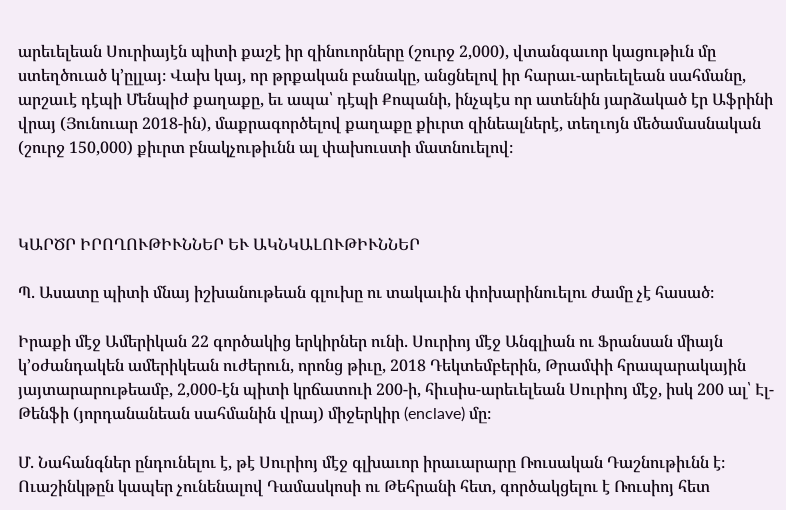արեւելեան Սուրիայէն պիտի քաշէ իր զինուորները (շուրջ 2,000), վտանգաւոր կացութիւն մը ստեղծուած կ՚ըլլայ։ Վախ կայ, որ թրքական բանակը, անցնելով իր հարաւ-արեւելեան սահմանը, արշաւէ դէպի Մենպիժ քաղաքը, եւ ապա՝ դէպի Քոպանի, ինչպէս որ ատենին յարձակած էր Աֆրինի վրայ (Յունուար 2018-ին), մաքրագործելով քաղաքը քիւրտ զինեալներէ, տեղւոյն մեծամասնական (շուրջ 150,000) քիւրտ բնակչութիւնն ալ փախուստի մատնուելով։



ԿԱՐԾՐ ԻՐՈՂՈՒԹԻՒՆՆԵՐ ԵՒ ԱԿՆԿԱԼՈՒԹԻՒՆՆԵՐ

Պ. Ասատը պիտի մնայ իշխանութեան գլուխը ու տակաւին փոխարինուելու ժամը չէ հասած։

Իրաքի մէջ Ամերիկան 22 գործակից երկիրներ ունի. Սուրիոյ մէջ Անգլիան ու Ֆրանսան միայն կ՚օժանդակեն ամերիկեան ուժերուն, որոնց թիւը, 2018 Դեկտեմբերին, Թրամփի հրապարակային յայտարարութեամբ, 2,000-էն պիտի կրճատուի 200-ի, հիւսիս-արեւելեան Սուրիոյ մէջ, իսկ 200 ալ՝ Էլ-Թենֆի (յորդանանեան սահմանին վրայ) միջերկիր (enclave) մը։

Մ. Նահանգներ ընդունելու է, թէ Սուրիոյ մէջ գլխաւոր իրաւարարը Ռուսական Դաշնութիւնն է։ Ուաշինկթըն կապեր չունենալով Դամասկոսի ու Թեհրանի հետ, գործակցելու է Ռուսիոյ հետ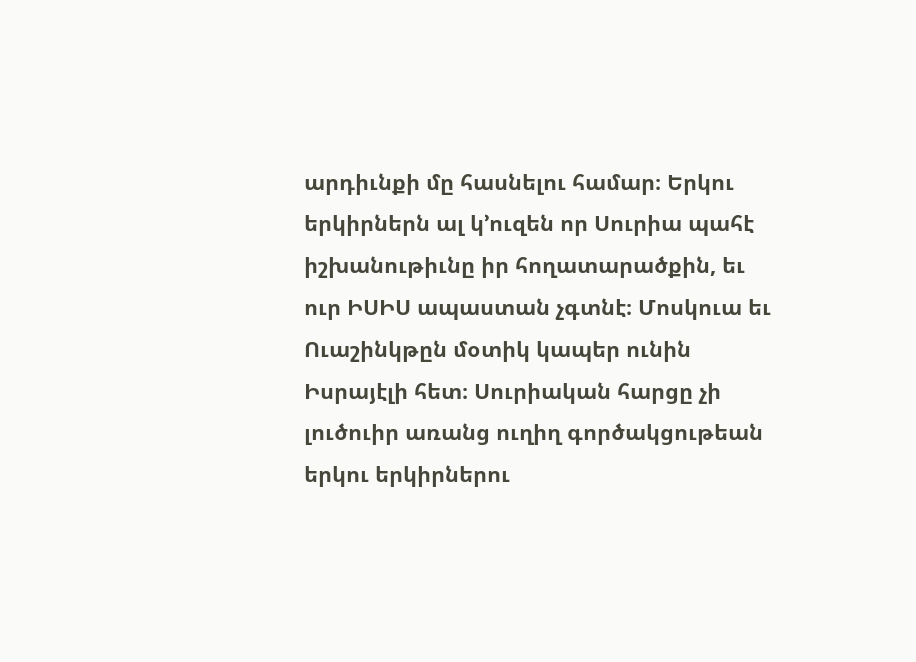արդիւնքի մը հասնելու համար։ Երկու երկիրներն ալ կ՚ուզեն որ Սուրիա պահէ իշխանութիւնը իր հողատարածքին, եւ ուր ԻՍԻՍ ապաստան չգտնէ։ Մոսկուա եւ Ուաշինկթըն մօտիկ կապեր ունին Իսրայէլի հետ։ Սուրիական հարցը չի լուծուիր առանց ուղիղ գործակցութեան երկու երկիրներու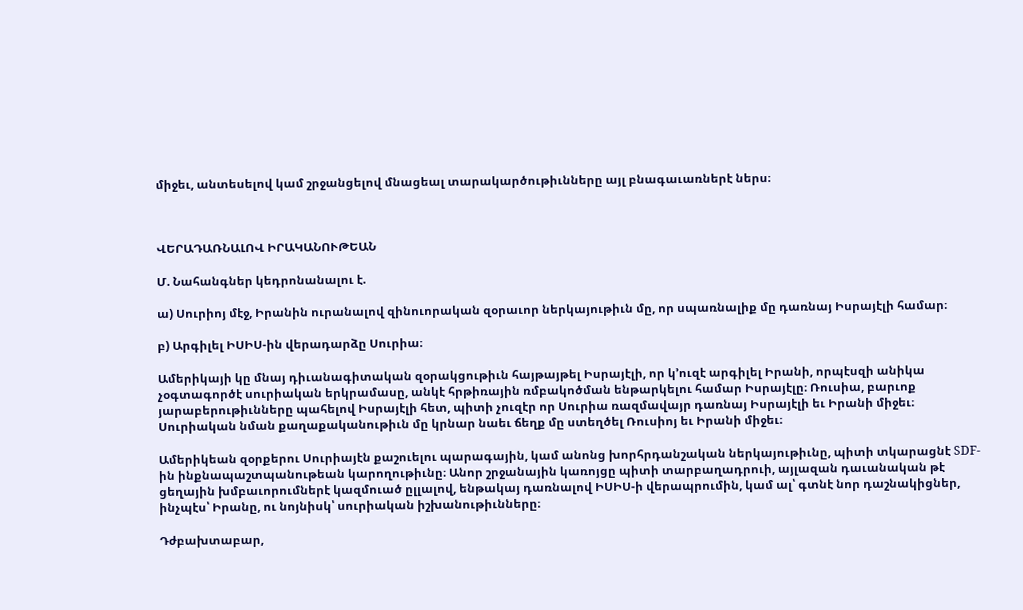միջեւ, անտեսելով կամ շրջանցելով մնացեալ տարակարծութիւնները այլ բնագաւառներէ ներս։



ՎԵՐԱԴԱՌՆԱԼՈՎ ԻՐԱԿԱՆՈՒԹԵԱՆ

Մ. Նահանգներ կեդրոնանալու է.

ա) Սուրիոյ մէջ, Իրանին ուրանալով զինուորական զօրաւոր ներկայութիւն մը, որ սպառնալիք մը դառնայ Իսրայէլի համար։

բ) Արգիլել ԻՍԻՍ-ին վերադարձը Սուրիա։

Ամերիկայի կը մնայ դիւանագիտական զօրակցութիւն հայթայթել Իսրայէլի, որ կ՚ուզէ արգիլել Իրանի, որպէսզի անիկա չօգտագործէ սուրիական երկրամասը, անկէ հրթիռային ռմբակոծման ենթարկելու համար Իսրայէլը։ Ռուսիա, բարւոք յարաբերութիւնները պահելով Իսրայէլի հետ, պիտի չուզէր որ Սուրիա ռազմավայր դառնայ Իսրայէլի եւ Իրանի միջեւ։ Սուրիական նման քաղաքականութիւն մը կրնար նաեւ ճեղք մը ստեղծել Ռուսիոյ եւ Իրանի միջեւ։

Ամերիկեան զօրքերու Սուրիայէն քաշուելու պարագային, կամ անոնց խորհրդանշական ներկայութիւնը, պիտի տկարացնէ SDF-ին ինքնապաշտպանութեան կարողութիւնը։ Անոր շրջանային կառոյցը պիտի տարբաղադրուի, այլազան դաւանական թէ ցեղային խմբաւորումներէ կազմուած ըլլալով, ենթակայ դառնալով ԻՍԻՍ-ի վերապրումին, կամ ալ՝ գտնէ նոր դաշնակիցներ, ինչպէս՝ Իրանը, ու նոյնիսկ՝ սուրիական իշխանութիւնները։

Դժբախտաբար,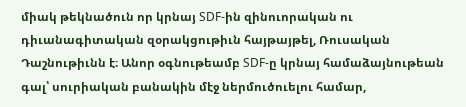միակ թեկնածուն որ կրնայ SDF-ին զինուորական ու դիւանագիտական զօրակցութիւն հայթայթել, Ռուսական Դաշնութիւնն է։ Անոր օգնութեամբ SDF-ը կրնայ համաձայնութեան գալ՝ սուրիական բանակին մէջ ներմուծուելու համար,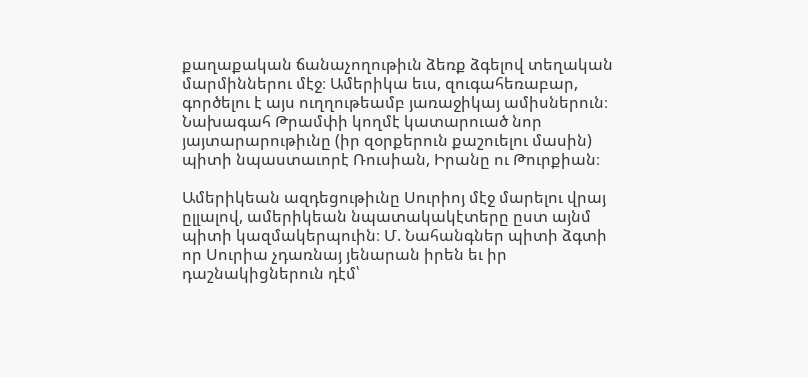քաղաքական ճանաչողութիւն ձեռք ձգելով տեղական մարմիններու մէջ։ Ամերիկա եւս, զուգահեռաբար, գործելու է այս ուղղութեամբ յառաջիկայ ամիսներուն։ Նախագահ Թրամփի կողմէ կատարուած նոր յայտարարութիւնը (իր զօրքերուն քաշուելու մասին) պիտի նպաստաւորէ Ռուսիան, Իրանը ու Թուրքիան։

Ամերիկեան ազդեցութիւնը Սուրիոյ մէջ մարելու վրայ ըլլալով, ամերիկեան նպատակակէտերը ըստ այնմ պիտի կազմակերպուին։ Մ. Նահանգներ պիտի ձգտի որ Սուրիա չդառնայ յենարան իրեն եւ իր դաշնակիցներուն դէմ՝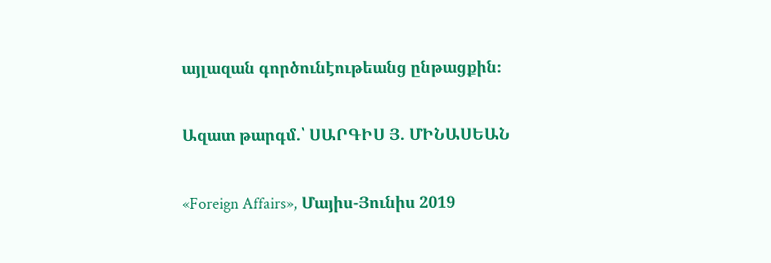այլազան գործունէութեանց ընթացքին։

Ազատ թարգմ.՝ ՍԱՐԳԻՍ Յ. ՄԻՆԱՍԵԱՆ

«Foreign Affairs», Մայիս-Յունիս 2019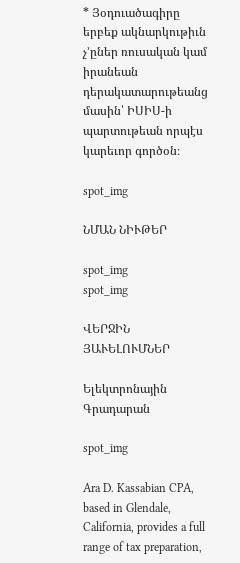* Յօդուածագիրը երբեք ակնարկութիւն չ՚ըներ ռուսական կամ իրանեան դերակատարութեանց մասին՝ ԻՍԻՍ-ի պարտութեան որպէս կարեւոր գործօն։

spot_img

ՆՄԱՆ ՆԻՒԹԵՐ

spot_img
spot_img

ՎԵՐՋԻՆ ՅԱՒԵԼՈՒՄՆԵՐ

Ելեկտրոնային Գրադարան

spot_img

Ara D. Kassabian CPA, based in Glendale, California, provides a full range of tax preparation,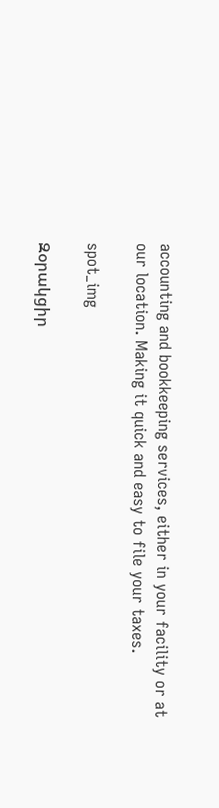accounting and bookkeeping services, either in your facility or at our location. Making it quick and easy to file your taxes.

spot_img

Զօրակցիր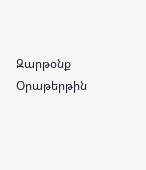Զարթօնք Օրաթերթին